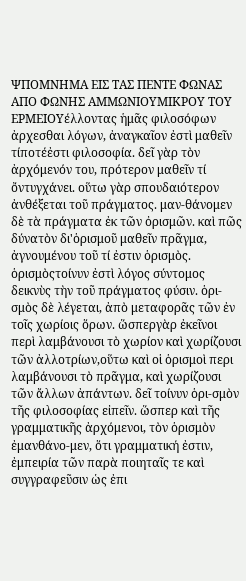ΨΠΟΜΝΗΜΑ ΕΙΣ ΤΑΣ ΠΕΝΤΕ ΦΩΝΑΣ ΑΠΟ ΦΩΝΗΣ ΑΜΜΩΝΙΟΥΜΙΚΡΟΥ ΤΟΥ ΕΡΜΕΙΟΥέλλοντας ἡμᾶς φιλοσόφων ἀρχεσθαι λόγων, ἀναγκαῖον ἐστὶ μαθεῖν τίποτέἐστι φιλοσοφία. δεῖ γὰρ τὸν ἀρχόμενόν του, πρότερον μαθεῖν τί ὄντυγχάνει. οὕτω γὰρ σπουδαιότερον ἀνθέξεται τοῦ πράγματος. μαν-θάνομεν δὲ τὰ πράγματα ἐκ τῶν ὀρισμῶν. καὶ πῶς δύνατὸν δι'ὁρισμοῦ μαθεῖν πρᾶγμα, ἀγνουμένου τοῦ τί ἐστιν ὁρισμὸς. ὁρισμὸςτοίνυν ἐστὶ λόγος σύντομος δεικνὺς τὴν τοῦ πράγματος φύσιν. ὁρι-σμὸς δὲ λέγεται, ἀπὸ μεταφορᾶς τῶν ἐν τοῖς χωρίοις ὅρων. ὥσπεργὰρ ἐκεῖνοι περὶ λαμβάνουσι τὸ χωρίον καὶ χωρίζουσι τῶν ἀλλοτρίων,οὕτω καὶ οἱ ὁρισμοὶ περι λαμβάνουσι τὸ πρᾶγμα, καὶ χωρίζουσι τῶν ἄλλων ἀπάντων. δεῖ τοίνυν ὁρι-σμὸν τῆς φιλοσοφίας εἰπεῖν. ὥσπερ καὶ τῆς γραμματικῆς ἀρχόμενοι, τὸν ὁρισμὸν ἐμανθάνο-μεν, ὅτι γραμματική ἐστιν, ἐμπειρία τῶν παρὰ ποιηταῖς τε καὶ συγγραφεῦσιν ὡς ἐπι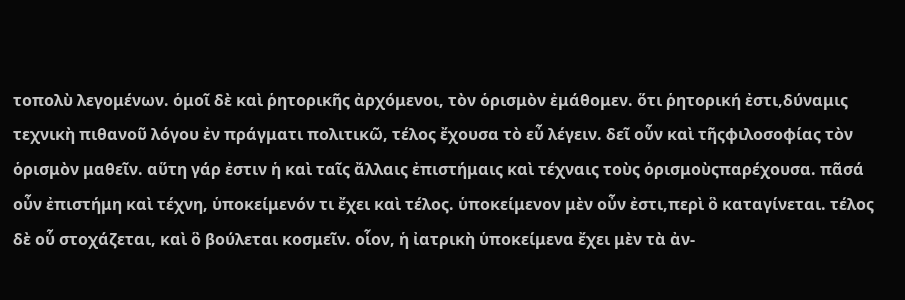τοπολὺ λεγομένων. ὁμοῖ δὲ καὶ ῥητορικῆς ἀρχόμενοι, τὸν ὁρισμὸν ἐμάθομεν. ὅτι ῥητορική ἐστι,δύναμις τεχνικὴ πιθανοῦ λόγου ἐν πράγματι πολιτικῶ, τέλος ἔχουσα τὸ εὖ λέγειν. δεῖ οὖν καὶ τῆςφιλοσοφίας τὸν ὁρισμὸν μαθεῖν. αὕτη γάρ ἐστιν ἡ καὶ ταῖς ἄλλαις ἐπιστήμαις καὶ τέχναις τοὺς ὁρισμοὺςπαρέχουσα. πᾶσά οὖν ἐπιστήμη καὶ τέχνη, ὑποκείμενόν τι ἔχει καὶ τέλος. ὑποκείμενον μὲν οὖν ἐστι,περὶ ὃ καταγίνεται. τέλος δὲ οὗ στοχάζεται, καὶ ὃ βούλεται κοσμεῖν. οἷον, ἡ ἰατρικὴ ὑποκείμενα ἔχει μὲν τὰ ἀν-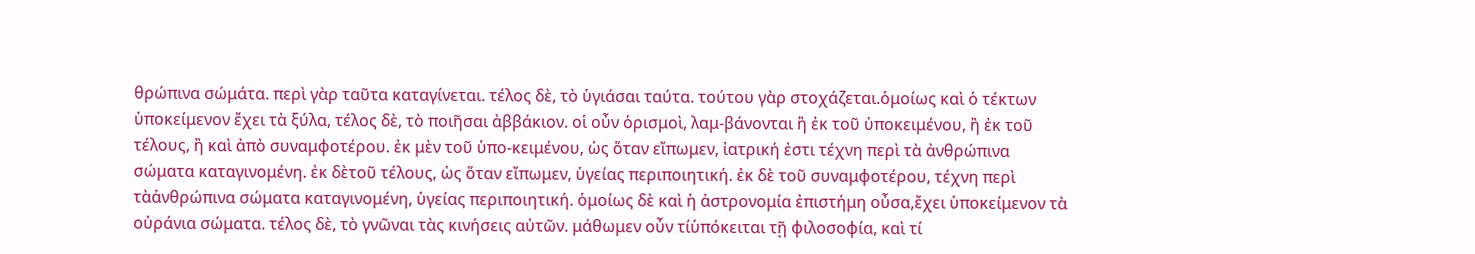θρώπινα σώμάτα. περὶ γὰρ ταῦτα καταγίνεται. τέλος δὲ, τὸ ὑγιάσαι ταύτα. τούτου γὰρ στοχάζεται.ὁμοίως καὶ ὁ τέκτων ὑποκείμενον ἔχει τὰ ξύλα, τέλος δὲ, τὸ ποιῆσαι ἀββάκιον. οἱ οὖν ὁρισμοὶ, λαμ-βάνονται ἢ ἐκ τοῦ ὐποκειμένου, ἢ ἐκ τοῦ τέλους, ἢ καὶ ἀπὸ συναμφοτέρου. ἐκ μὲν τοῦ ὑπο-κειμένου, ὡς ὅταν εἴπωμεν, ἰατρική ἐστι τέχνη περὶ τὰ ἀνθρώπινα σώματα καταγινομένη. ἐκ δὲτοῦ τέλους, ὡς ὅταν εἴπωμεν, ὑγείας περιποιητική. ἐκ δὲ τοῦ συναμφοτέρου, τέχνη περὶ τὰἀνθρώπινα σώματα καταγινομένη, ὑγείας περιποιητική. ὁμοίως δὲ καὶ ἡ ἀστρονομία ἐπιστήμη οὖσα,ἔχει ὑποκείμενον τὰ οὐράνια σώματα. τέλος δὲ, τὸ γνῶναι τὰς κινήσεις αὐτῶν. μάθωμεν οὖν τίὑπόκειται τῇ φιλοσοφία, καὶ τί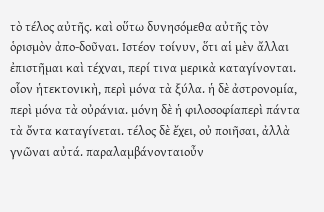τὸ τέλος αὐτῆς. καὶ οὕτω δυνησόμεθα αὐτῆς τὸν ὁρισμὸν ἀπο-δοῦναι. Ιστέον τοίνυν, ὅτι αἱ μὲν ἄλλαι ἐπιστῆμαι καὶ τέχναι, περί τινα μερικὰ καταγίνονται. οἷον ἡτεκτονικὴ, περὶ μόνα τὰ ξύλα. ἡ δὲ ἀστρονομία, περὶ μόνα τὰ οὐράνια. μόνη δὲ ἡ φιλοσοφίαπερὶ πάντα τὰ ὄντα καταγίνεται. τέλος δὲ ἔχει, οὐ ποιῆσαι, ἀλλὰ γνῶναι αὐτά. παραλαμβάνονταιοὖν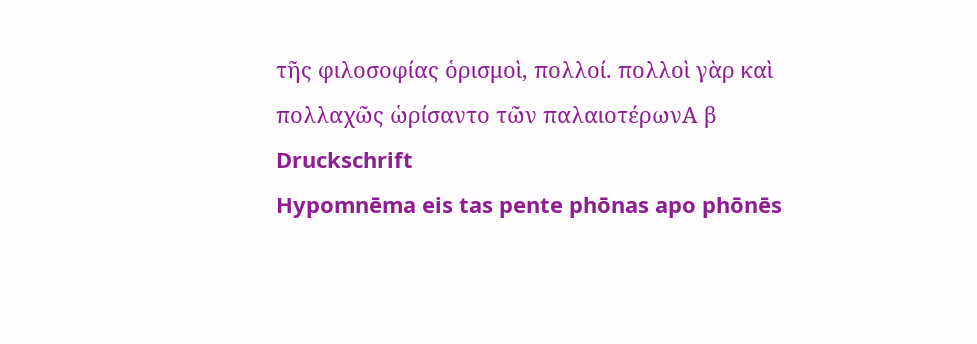τῆς φιλοσοφίας ὁρισμοὶ, πολλοί. πολλοὶ γὰρ καὶ πολλαχῶς ὡρίσαντο τῶν παλαιοτέρωνΑ β
Druckschrift
Hypomnēma eis tas pente phōnas apo phōnēs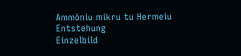Ammōniu mikru tu Hermeiu
Entstehung
Einzelbild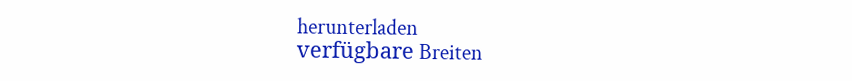herunterladen
verfügbare Breiten